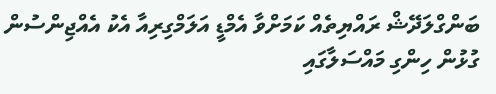ބަންގްލަދޭޝް ރައްޔިތެއް ކަމަށްވާ އެމްޑީ އަލަމްގިރިއާ އެކު އެއްޖިންސުން ގުޅުން ހިންގި މައްސަލާގައި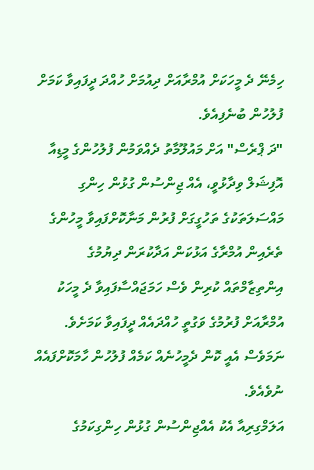ހިމެނޭ ދެ މީހަކަށް އުމްރާއަށް ދިއުމަށް ހުއްދަ ދީފައިވާ ކަމަށް ފުލުހުން ބުނެފިއެވެ.
"ދަ ޕްރެސް" އަށް މައުލޫމާތު ދެއްވަމުން ފުލުހުންގެ މީޑިއާ އޮފިޝަލް ވިދާޅުވީ، އެއް ޖިންސުން ގުޅުން ހިންގި މައްސަލަތަކުގެ ތަހުގީގަށް ފުރުން މަނާކޮށްފައިވާ މީހުންގެ ތެރެއިން އުމްރާގެ އަޅުކަން އަދާކުރަން ދިޔުމުގެ އިންތިޒާމްތައް ކުރިން ވެސް ހަމަޖައްސާފައިވާ ދެ މީހަކު އުމްރާއަށް ފުރުމުގެ ވަގުތީ ހުއްދައެއް ދީފައިވާ ކަމަށެވެ. ނަމަވެސް އެއީ ކޮން ދެމީހުނެއް ކަމެއް ފުލުހުން ހާމަކޮށްފައެއް ނުވެއެވެ.
އަލަމްގިރިއާ އެކު އެއްޖިންސުން ގުޅުން ހިންގިކަމުގެ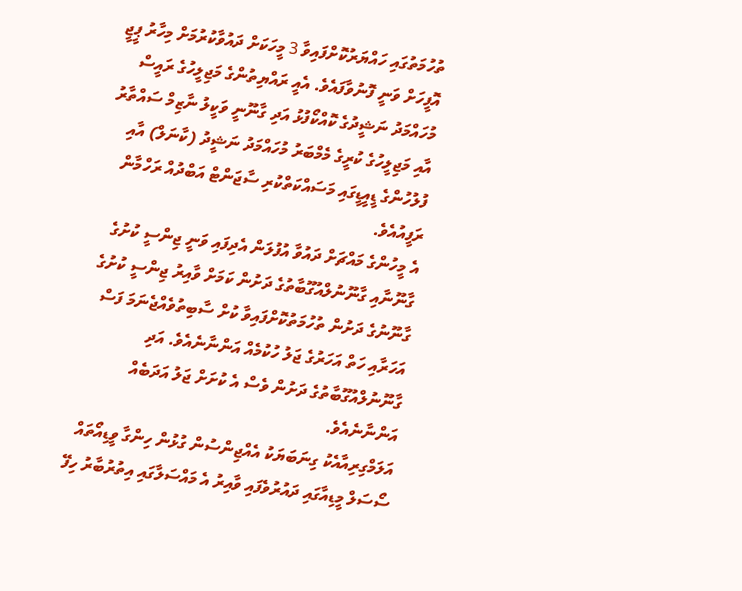ތުހުމަތުގައި ހައްޔަރުކޮށްފައިވާ 3 މީހަކަށް ދައުވާކުރުމަށް މިހާރު ޕީޖީ އޮފީހަށް ވަނީ ފޮނުވާފައެވެ. އެއީ ރައްޔިތުންގެ މަޖިލީހުގެ ރައީސް މުހައްމަދު ނަޝީދުގެ ކޮއްކޯފުޅު އަދި ގާނޫނީ ވަކީލު ނާޒިމް ސައްތާރު އާއި މަޖިލީހުގެ ކުރީގެ މެމްބަރު މުހައްމަދު ނަޝީދު (ކާނަލް) އާއި ފުލުހުންގެ ޑީއީޑީގައި މަސައްކަތްކުރި ސާޖަންޓް އަބްދުއް ރަހްމާން ރަފީއުއެވެ.
އެ މީހުންގެ މައްޗަށް ދައުވާ އުފުލަން އެދިފައި ވަނީ ޖިންސީ ކުށުގެ ގާނޫނާއި ގާނޫނުލްއުގޫބާތުގެ ދަށުން ކަމަށް ވާއިރު ޖިންސީ ކުށުގެ ގާނޫނުގެ ދަށުން ތުހުމަތުކޮށްފައިވާ ކުށް ސާބިތުވެއްޖެނަމަ ފަސް އަހަރާއި ހަތް އަހަރުގެ ޖަލު ހުކުމެއް އަންނާނެއެވެ. އަދި ގާނޫނުލްއުގޫބާތުގެ ދަށުން ވެސް އެ ކުށަށް ޖަލު އަދަބެއް އަންނާނެއެވެ.
އަލަމްގިރިއާއެކު ގިނަބަޔަކު އެއްޖިންސުން ގުޅުން ހިންގާ ވީޑިއޯތައް ސޯސަލް މީޑިއާގައި ދައުރުވެފައި ވާއިރު އެ މައްސަލާގައި އިތުރުބާރު ހިފޭ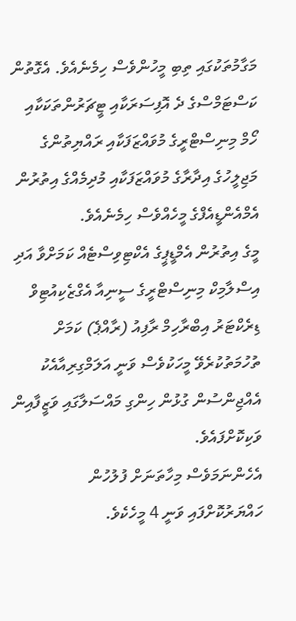މަގާމުތަކުގައި ތިބި މީހުންވެސް ހިމެނެއެވެ. އެގޮތުން ކަސްޓަމްސްގެ ދެ އޮފިސަރަކާއި ޓީޗަރުންތަކަކާއި ހޯމް މިނިސްޓްރީގެ މުވައްޒަފަކާއި ރައްޔިތުންގެ މަޖިލީހުގެ އިދާރާގެ މުވައްޒަފަކާއި މުދިމެއްގެ އިތުރުން އެމްއެންޑީއެފްގެ މީހެއްވެސް ހިމެނެއެވެ.
މީގެ އިތުރުން އެމްޑީޕީގެ އެކްޓިވިސްޓެއް ކަމަށްވާ އަދި އިސްލާމިކް މިނިސްޓްރީގެ ސީނިއާ އެގްޒެކިއުޓިވް ޑިރެކްޓަރު އިބްރާހިމް ރާފިއު (ރާއްޕެ) ކަމަށް ތުހުމަތުކުރެވޭ މީހަކުވެސް ވަނީ އަލަމްގިރިއާއެކު އެއްޖިންސުން ގުޅުން ހިންގި މައްސަލާގައި ވަޒީފާއިން ވަކިކޮށްފައެވެ.
އެހެންނަމަވެސް މިހާތަނަށް ފުލުހުން ހައްޔަރުކޮށްފައި ވަނީ 4 މީހެކެވެ.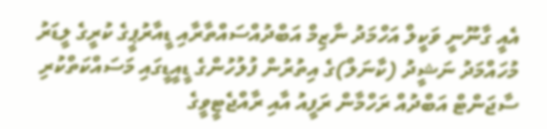އެއީ ގާނޫނީ ވަކީލް އަހްމަދު ނާޒިމް އަބްދުއްސައްތާރާއި ޑީއާރުޕީގެ ކުރީގެ ލީޑަރު މުހައްމަދު ނަޝީދު (ކާނަލް)ގެ އިތުރުން ފުލުހުންގެ ޑީއީޑީގައި މަސައްކަތްކުރި ސާޖަންޓް އަބްދުއް ރަހްމާން ރަފީއު އާއި ރާއްޖެޓީވީގެ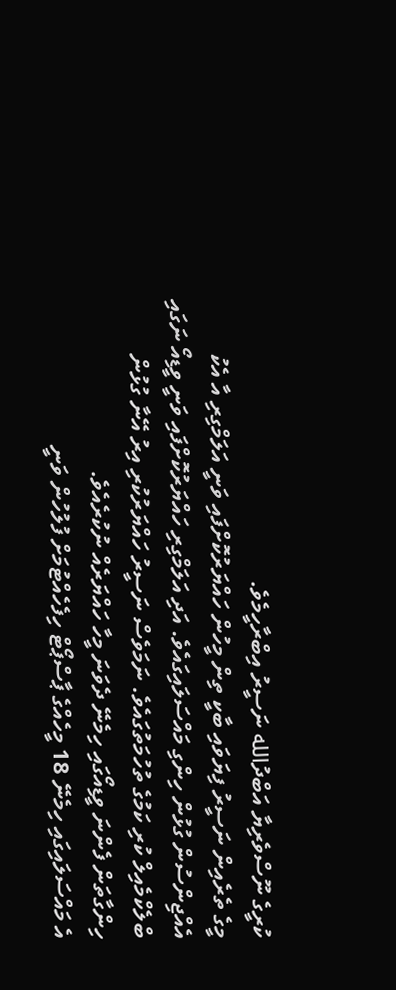ކުރީގެ ނޫސްވެރިޔާ އަބްދުالله ނަސީރު އިބްރާހީމެވެ.
މީގެ ތެރެއިން ނަސީރު ފިޔަވައި ބާކީ ތިން މީހުން ހައްޔަރުކޮށްފައި ވަނީ އަލަމްގިރި އާ އެކު އެއްޖިންސުން ގުޅުން ހިންގި މައްސަލައިގައެވެ. އަދި އަލަމްގިރި ހައްޔަރުކޮށްފައި ވަނީ ވީޑިއޯ ނަގައި ބްލެކްމެއިލް ކުރި ކަމުގެ ތުހުމަތުގައެވެ. ނަމަވެސް ނަސީރު ހައްޔަރުކުރި އިރު އޭނާ ގުޅުން ހިންގާތަން ފެންނަ ވީޑިއޯގައި ހިމެނޭ ދެވަނަ މީހާ ހައްޔަރެއް ނުކުރެއެވެ.
އެ މައްސަލައިގައި ހިމެނޭ 18 މީހެއްގެ ޕާސްޕޯޓް ހިފެހެއްޓުމަށް ފުލުހުން ވަނީ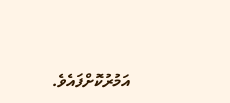އަމުރުކޮށްފައެވެ.